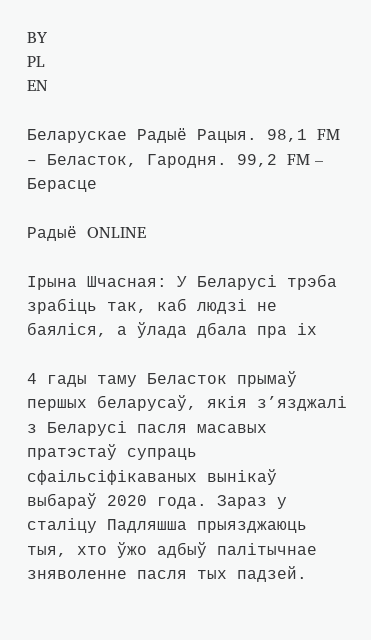BY
PL
EN

Беларускае Радыё Рацыя. 98,1 FM – Беласток, Гародня. 99,2 FM – Берасце

Радыё ONLINE

Ірына Шчасная: У Беларусі трэба зрабіць так, каб людзі не баяліся, а ўлада дбала пра іх

4 гады таму Беласток прымаў першых беларусаў, якія з’язджалі з Беларусі пасля масавых пратэстаў супраць сфаільсіфікаваных вынікаў выбараў 2020 года. Зараз у сталіцу Падляшша прыязджаюць тыя, хто ўжо адбыў палітычнае зняволенне пасля тых падзей.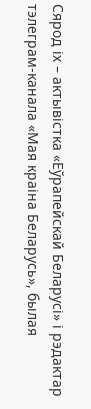Сярод іх – актывістка «Еўрапейскай Беларусі» і рэдактар тэлеграм-канала «Мая краіна Беларусь», былая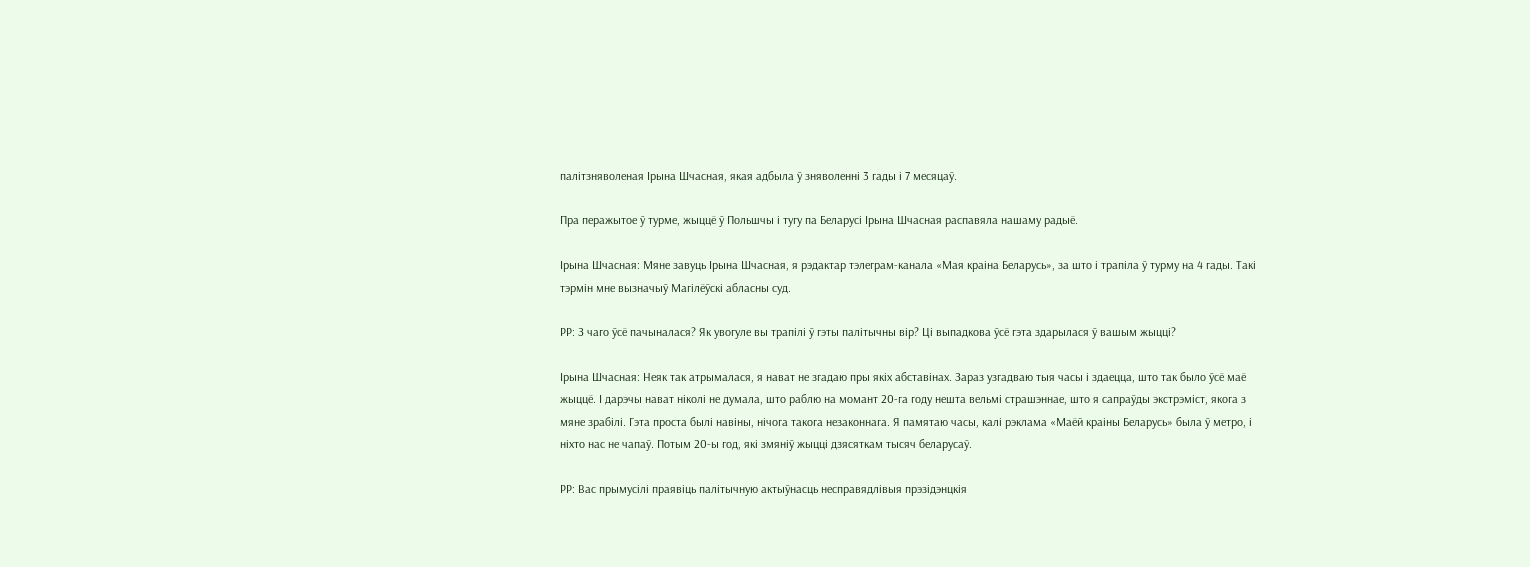палітзняволеная Ірына Шчасная, якая адбыла ў зняволенні 3 гады і 7 месяцаў.

Пра перажытое ў турме, жыццё ў Польшчы і тугу па Беларусі Ірына Шчасная распавяла нашаму радыё.

Ірына Шчасная: Мяне завуць Ірына Шчасная, я рэдактар тэлеграм-канала «Мая краіна Беларусь», за што і трапіла ў турму на 4 гады. Такі тэрмін мне вызначыў Магілёўскі абласны суд.

РР: З чаго ўсё пачыналася? Як увогуле вы трапілі ў гэты палітычны вір? Ці выпадкова ўсё гэта здарылася ў вашым жыцці?

Ірына Шчасная: Неяк так атрымалася, я нават не згадаю пры якіх абставінах. Зараз узгадваю тыя часы і здаецца, што так было ўсё маё жыццё. І дарэчы нават ніколі не думала, што раблю на момант 20-га году нешта вельмі страшэннае, што я сапраўды экстрэміст, якога з мяне зрабілі. Гэта проста былі навіны, нічога такога незаконнага. Я памятаю часы, калі рэклама «Маёй краіны Беларусь» была ў метро, і ніхто нас не чапаў. Потым 20-ы год, які змяніў жыцці дзясяткам тысяч беларусаў.

РР: Вас прымусілі праявіць палітычную актыўнасць несправядлівыя прэзідэнцкія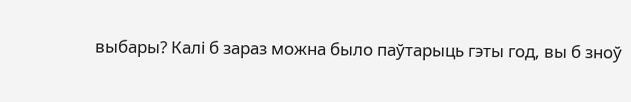выбары? Калі б зараз можна было паўтарыць гэты год, вы б зноў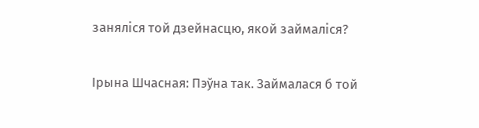заняліся той дзейнасцю, якой займаліся?

Ірына Шчасная: Пэўна так. Займалася б той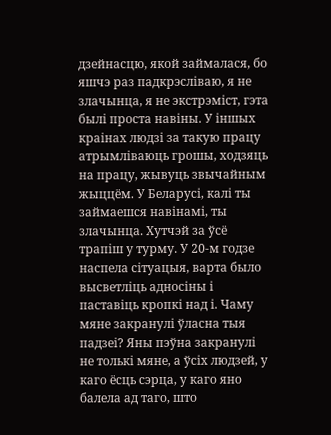дзейнасцю, якой займалася, бо яшчэ раз падкрэсліваю, я не злачынца, я не экстрэміст, гэта былі проста навіны. У іншых краінах людзі за такую працу атрымліваюць грошы, ходзяць на працу, жывуць звычайным жыццём. У Беларусі, калі ты займаешся навінамі, ты злачынца. Хутчэй за ўсё трапіш у турму. У 20-м годзе наспела сітуацыя, варта было высветліць адносіны і паставіць кропкі над і. Чаму мяне закранулі ўласна тыя падзеі? Яны пэўна закранулі не толькі мяне, а ўсіх людзей, у каго ёсць сэрца, у каго яно балела ад таго, што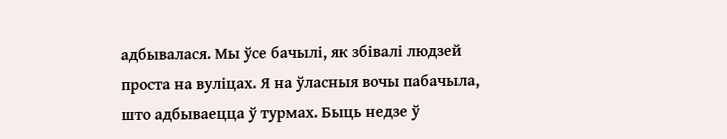адбывалася. Мы ўсе бачылі, як збівалі людзей проста на вуліцах. Я на ўласныя вочы пабачыла, што адбываецца ў турмах. Быць недзе ў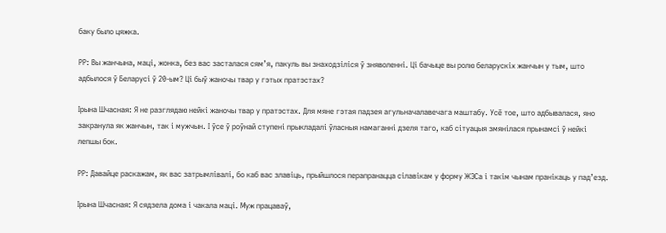баку было цяжка.

РР: Вы жанчына, маці, жонка, без вас засталася сям’я, пакуль вы знаходзіліся ў зняволенні. Ці бачыце вы ролю беларускіх жанчын у тым, што адбылося ў Беларусі ў 20-ым? Ці быў жаночы твар у гэтых пратэстах?

Ірына Шчасная: Я не разглядаю нейкі жаночы твар у пратэстах. Для мяне гэтая падзея агульначалавечага маштабу. Усё тое, што адбывалася, яно закранула як жанчын, так і мужчын. І ўсе ў роўнай ступені прыкладалі ўласныя намаганні дзеля таго, каб сітуацыя змянілася прынамсі ў нейкі лепшы бок.

РР: Давайце раскажам, як вас затрымлівалі, бо каб вас злавіць, прыйшлося перапранацца сілавікам у форму ЖЭСа і такім чынам пранікаць у пад’езд.

Ірына Шчасная: Я сядзела дома і чакала маці. Муж працаваў,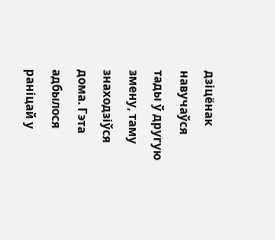дзіцёнак навучаўся тады ў другую змену, таму знаходзіўся дома. Гэта адбылося раніцай у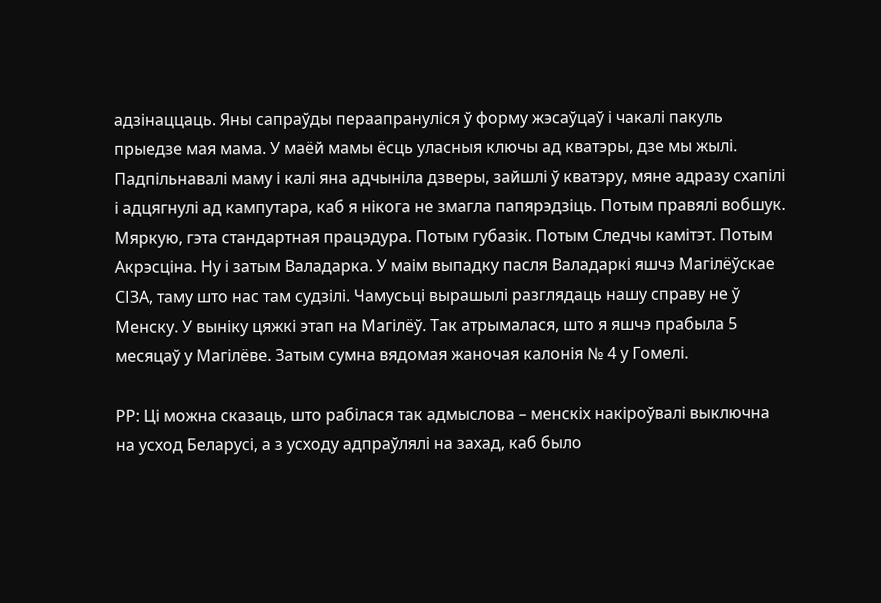адзінаццаць. Яны сапраўды пераапрануліся ў форму жэсаўцаў і чакалі пакуль прыедзе мая мама. У маёй мамы ёсць уласныя ключы ад кватэры, дзе мы жылі. Падпільнавалі маму і калі яна адчыніла дзверы, зайшлі ў кватэру, мяне адразу схапілі і адцягнулі ад кампутара, каб я нікога не змагла папярэдзіць. Потым правялі вобшук. Мяркую, гэта стандартная працэдура. Потым губазік. Потым Следчы камітэт. Потым Акрэсціна. Ну і затым Валадарка. У маім выпадку пасля Валадаркі яшчэ Магілёўскае СІЗА, таму што нас там судзілі. Чамусьці вырашылі разглядаць нашу справу не ў Менску. У выніку цяжкі этап на Магілёў. Так атрымалася, што я яшчэ прабыла 5 месяцаў у Магілёве. Затым сумна вядомая жаночая калонія № 4 у Гомелі.

РР: Ці можна сказаць, што рабілася так адмыслова – менскіх накіроўвалі выключна на усход Беларусі, а з усходу адпраўлялі на захад, каб было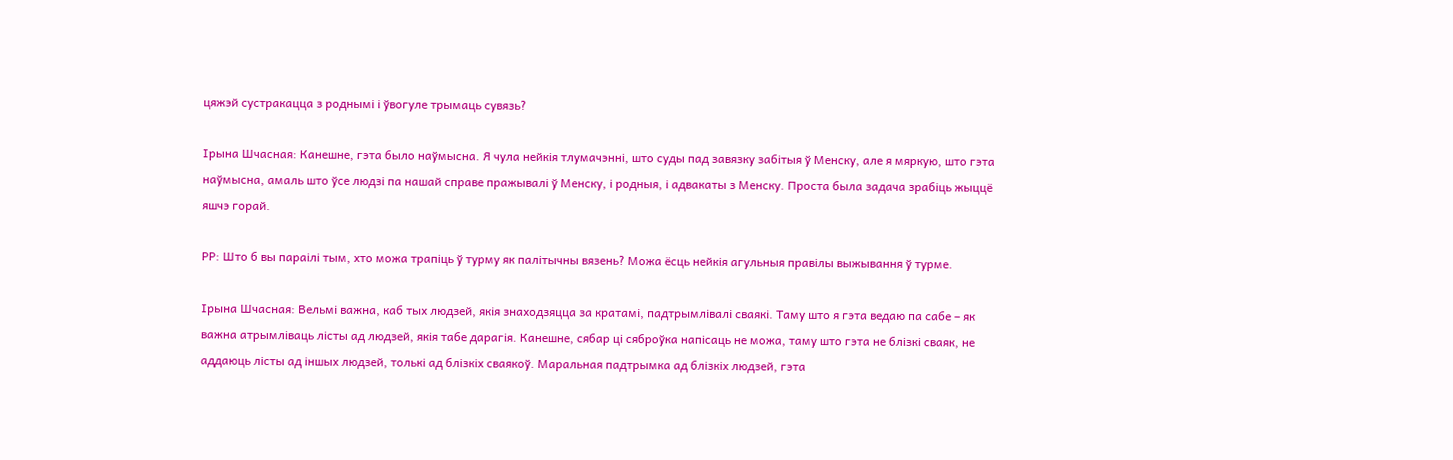цяжэй сустракацца з роднымі і ўвогуле трымаць сувязь?

Ірына Шчасная: Канешне, гэта было наўмысна. Я чула нейкія тлумачэнні, што суды пад завязку забітыя ў Менску, але я мяркую, што гэта наўмысна, амаль што ўсе людзі па нашай справе пражывалі ў Менску, і родныя, і адвакаты з Менску. Проста была задача зрабіць жыццё яшчэ горай.

РР: Што б вы параілі тым, хто можа трапіць ў турму як палітычны вязень? Можа ёсць нейкія агульныя правілы выжывання ў турме.

Ірына Шчасная: Вельмі важна, каб тых людзей, якія знаходзяцца за кратамі, падтрымлівалі сваякі. Таму што я гэта ведаю па сабе – як важна атрымліваць лісты ад людзей, якія табе дарагія. Канешне, сябар ці сяброўка напісаць не можа, таму што гэта не блізкі сваяк, не аддаюць лісты ад іншых людзей, толькі ад блізкіх сваякоў. Маральная падтрымка ад блізкіх людзей, гэта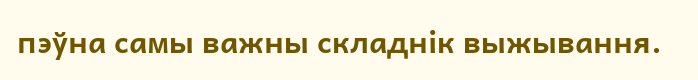пэўна самы важны складнік выжывання.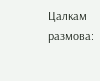Цалкам размова: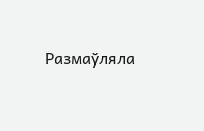Размаўляла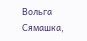Вольга Сямашка,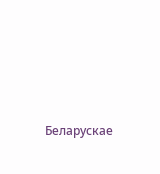Беларускае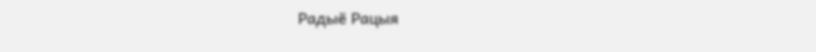Радыё Рацыя